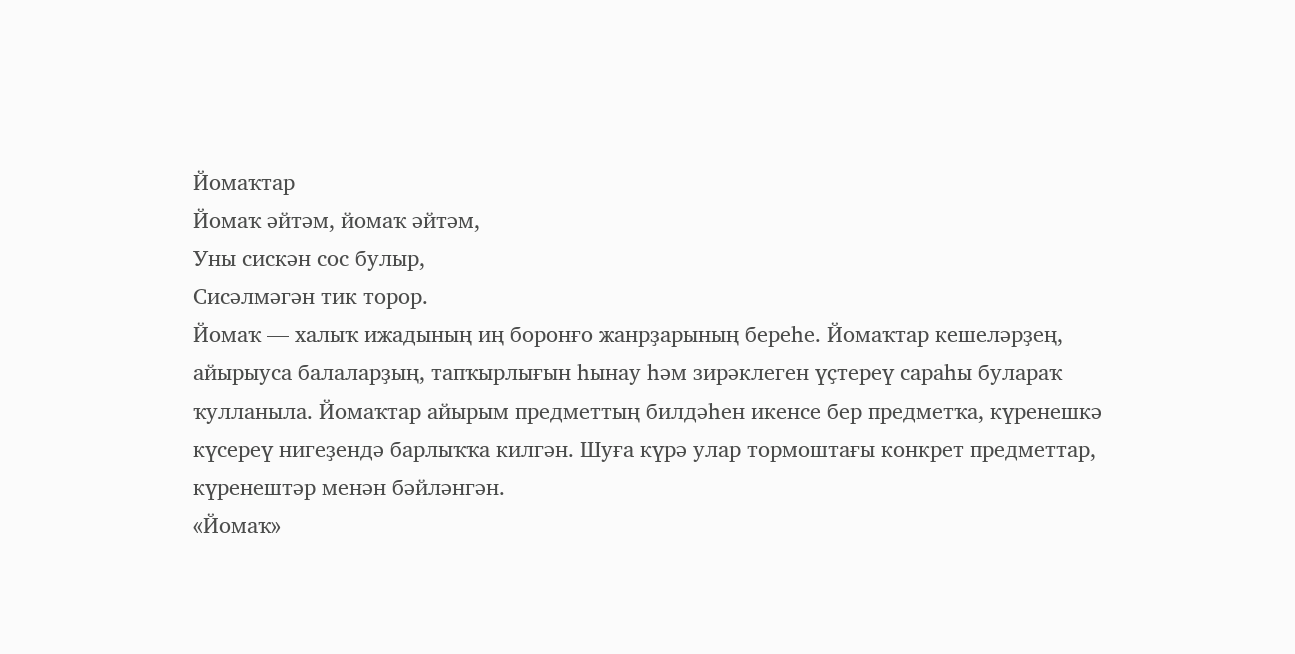Йомаҡтар
Йомаҡ әйтәм, йомаҡ әйтәм,
Уны сискән сос булыр,
Сисәлмәгән тик торор.
Йомаҡ — халыҡ ижадының иң боронғо жанрҙарының береһе. Йомаҡтар кешеләрҙең, айырыуса балаларҙың, тапҡырлығын һынау һәм зирәклеген үҫтереү сараһы булараҡ ҡулланыла. Йомаҡтар айырым предметтың билдәһен икенсе бер предметҡа, күренешкә күсереү нигеҙендә барлыҡҡа килгән. Шуға күрә улар тормоштағы конкрет предметтар, күренештәр менән бәйләнгән.
«Йомаҡ»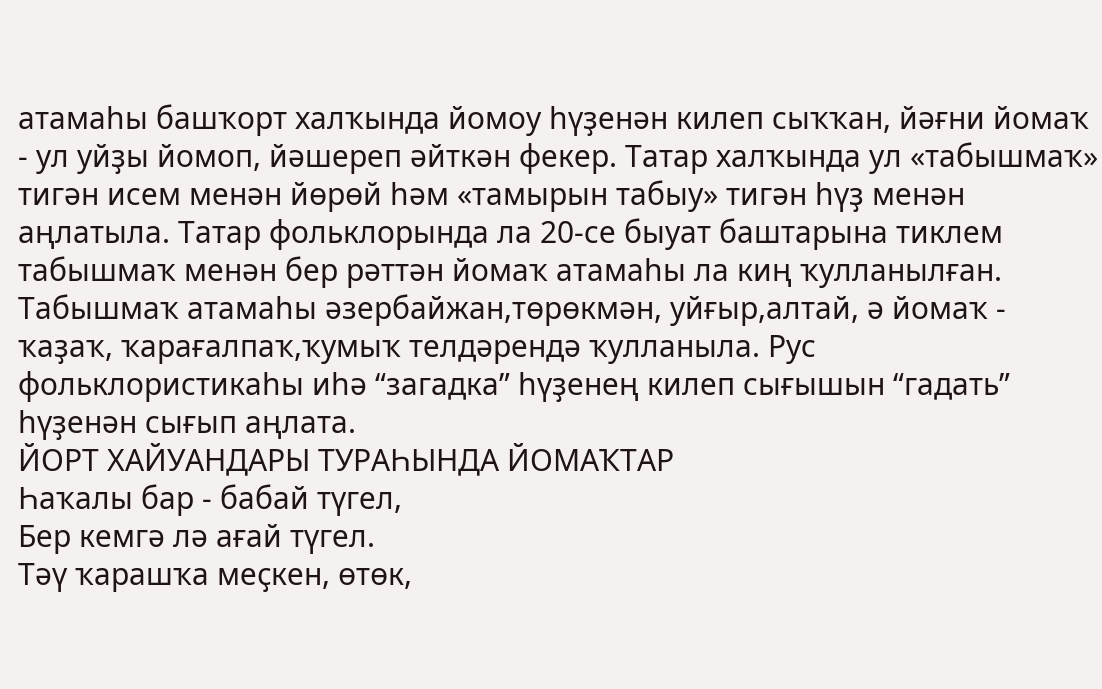атамаһы башҡорт халҡында йомоу һүҙенән килеп сыҡҡан, йәғни йомаҡ - ул уйҙы йомоп, йәшереп әйткән фекер. Татар халҡында ул «табышмаҡ» тигән исем менән йөрөй һәм «тамырын табыу» тигән һүҙ менән аңлатыла. Татар фольклорында ла 20-се быуат баштарына тиклем табышмаҡ менән бер рәттән йомаҡ атамаһы ла киң ҡулланылған. Табышмаҡ атамаһы әзербайжан,төрөкмән, уйғыр,алтай, ә йомаҡ - ҡаҙаҡ, ҡарағалпаҡ,ҡумыҡ телдәрендә ҡулланыла. Рус фольклористикаһы иһә “загадка” һүҙенең килеп сығышын “гадать” һүҙенән сығып аңлата.
ЙОРТ ХАЙУАНДАРЫ ТУРАҺЫНДА ЙОМАҠТАР
Һаҡалы бар - бабай түгел,
Бер кемгә лә ағай түгел.
Тәү ҡарашҡа меҫкен, өтөк,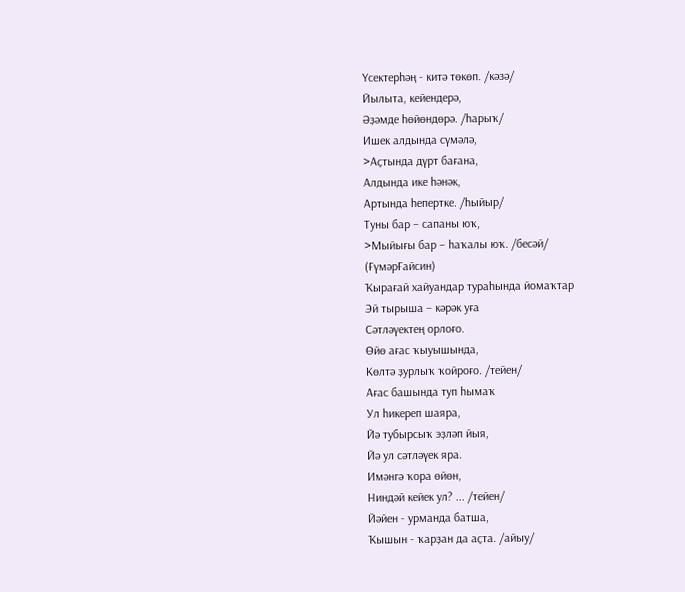Үсектерһәң - китә төкөп. /кәзә/
Йылыта, кейендерә,
Әҙәмде һөйөндөрә. /һарыҡ/
Ишек алдында сүмәлә,
>Аҫтында дүрт бағана,
Алдында ике һәнәк,
Артында һепертке. /һыйыр/
Туны бар – сапаны юҡ,
>Мыйығы бар – һаҡалы юҡ. /бесәй/
(ҒүмәрҒайсин)
Ҡырағай хайуандар тураһында йомаҡтар
Эй тырыша – кәрәк уға
Сәтләүектең орлоғо.
Өйө ағас ҡыуышында,
Көлтә ҙурлыҡ ҡойроғо. /тейен/
Ағас башында туп һымаҡ
Ул һикереп шаяра,
Йә тубырсыҡ эҙләп йыя,
Йә ул сәтләүек яра.
Имәнгә ҡора өйөн,
Ниндәй кейек ул? ... /тейен/
Йәйен - урманда батша,
Ҡышын - ҡарҙан да аҫта. /айыу/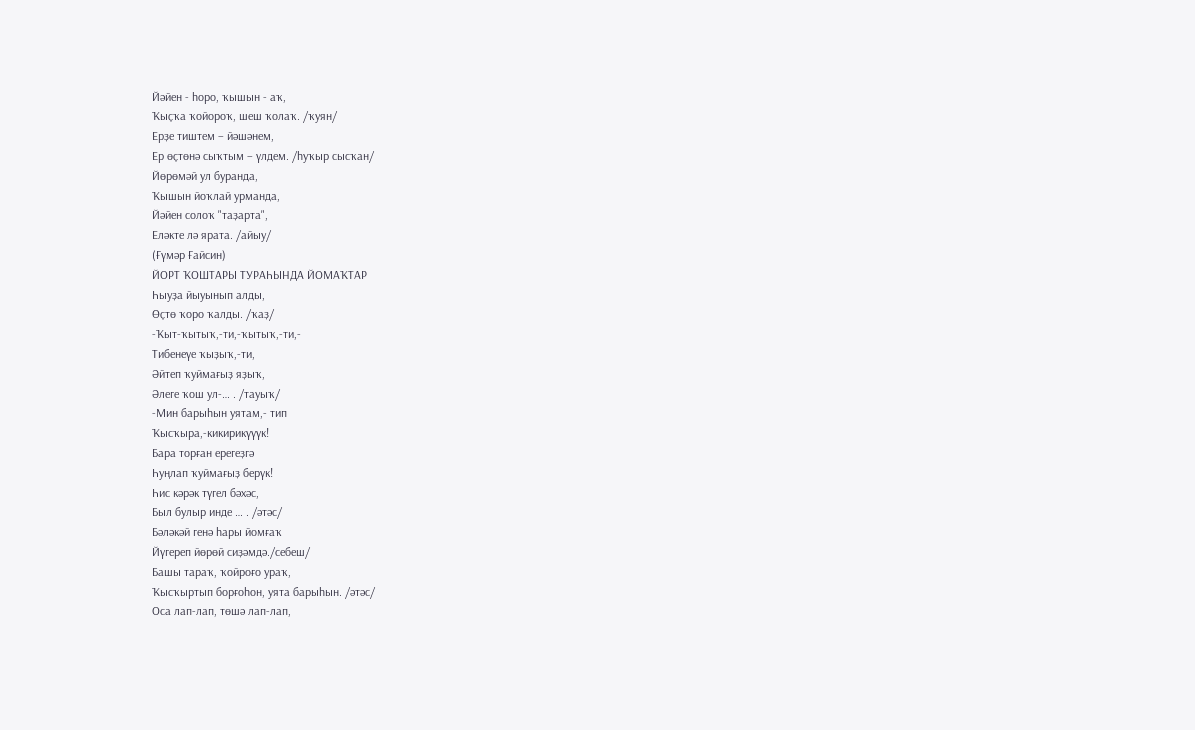Йәйен - һоро, ҡышын - аҡ,
Ҡыҫҡа ҡойороҡ, шеш ҡолаҡ. /ҡуян/
Ерҙе тиштем – йәшәнем,
Ер өҫтөнә сыҡтым – үлдем. /һуҡыр сысҡан/
Йөрөмәй ул буранда,
Ҡышын йоҡлай урманда,
Йәйен солоҡ "таҙарта",
Еләкте лә ярата. /айыу/
(Ғүмәр Ғайсин)
ЙОРТ ҠОШТАРЫ ТУРАҺЫНДА ЙОМАҠТАР
Һыуҙа йыуынып алды,
Өҫтө ҡоро ҡалды. /ҡаҙ/
-Ҡыт-ҡытыҡ,-ти,-ҡытыҡ,-ти,-
Тибенеүе ҡыҙыҡ,-ти,
Әйтеп ҡуймағыҙ яҙыҡ,
Әлеге ҡош ул-… . /тауыҡ/
-Мин барыһын уятам,- тип
Ҡысҡыра,-кикирикүүүк!
Бара торған ерегеҙгә
Һуңлап ҡуймағыҙ берүк!
Һис кәрәк түгел бәхәс,
Был булыр инде … . /әтәс/
Бәләкәй генә һары йомғаҡ
Йүгереп йөрөй сиҙәмдә./себеш/
Башы тараҡ, ҡойроғо ураҡ,
Ҡысҡыртып борғоһон, уята барыһын. /әтәс/
Оса лап-лап, төшә лап-лап,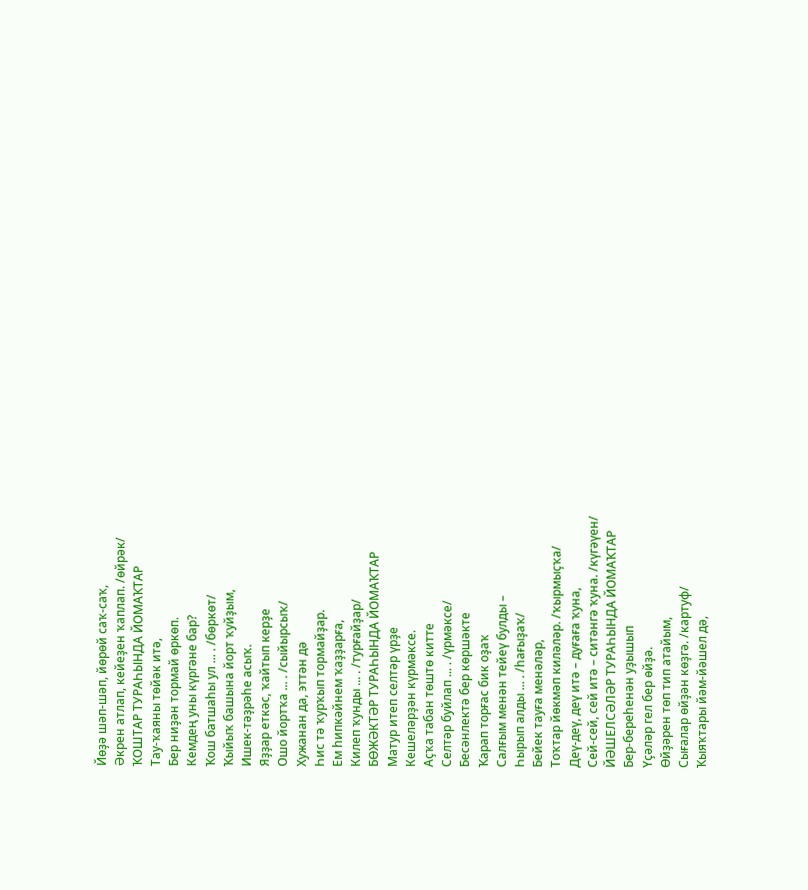Йөҙә шәп-шәп, йөрөй саҡ-саҡ,
Әкрен атлап, кейеҙен ҡаплап. /өйрәк/
ҠОШТАР ТУРАҺЫНДА ЙОМАҠТАР
Тау-ҡаяны төйәк итә,
Бер ниҙән тормай өркөп.
Кемдең уны күргәне бар?
Ҡош батшаһы ул ... . /бөркөт/
Ҡыйыҡ башына йорт ҡуйҙым,
Ишек-тәҙрәһе асыҡ.
Яҙҙар еткәс, ҡайтып керҙе
Ошо йортҡа ... . /сыйырсыҡ/
Хужанан да, эттән дә
Һис тә ҡурҡып тормайҙар.
Ем һипкәйнем ҡаҙҙарға,
Килеп ҡунды ... . /турғайҙар/
БӨЖӘКТӘР ТУРАҺЫНДА ЙОМАҠТАР
Матур итеп селтәр үрҙе
Кешеләрҙән күрмәксе.
Аҫҡа табан төштө китте
Селтәр буйлап ... . /үрмәксе/
Бесәнлектә бер көршәкте
Ҡарап торғас бик оҙаҡ
Салғым менән тейеү булды –
Һырып алды ... . /һағыҙаҡ/
Бейек тауға менәләр,
Тоҡтар йөкмәп киләләр. /ҡырмыҫҡа/
Деү-деү, деү итә – дуғаға ҡуна,
Сей-сей, сей итә – ситәнгә ҡуна. /күгәүен/
ЙӘШЕЛСӘЛӘР ТУРАҺЫНДА ЙОМАҠТАР
Бер-береһенән уҙышып
Үҫәләр гел бер өйҙә.
Өйҙәрен төп тип атайым,
Сығалар өйҙән көҙгә. /картуф/
Ҡыяҡтары йәм-йәшел дә,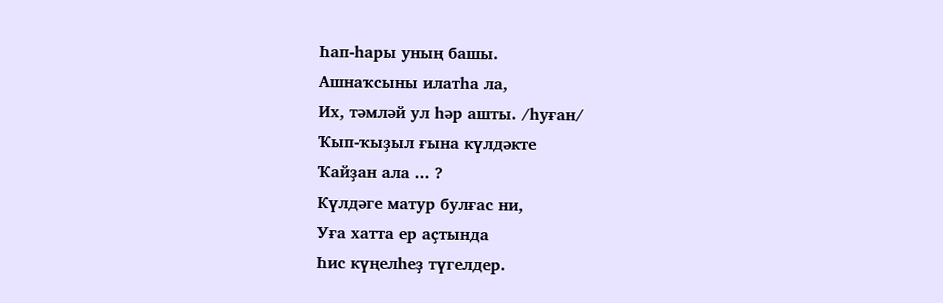Һап-һары уның башы.
Ашнаҡсыны илатһа ла,
Их, тәмләй ул һәр ашты. /һуған/
Ҡып-ҡыҙыл ғына күлдәкте
Ҡайҙан ала ... ?
Күлдәге матур булғас ни,
Уға хатта ер аҫтында
Һис күңелһеҙ түгелдер.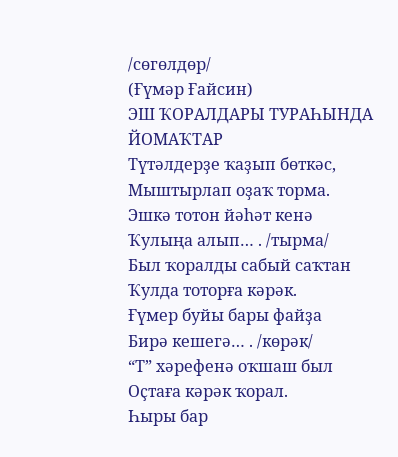/сөгөлдөр/
(Ғүмәр Ғайсин)
ЭШ ҠОРАЛДАРЫ ТУРАҺЫНДА ЙОМАҠТАР
Түтәлдерҙе ҡаҙып бөткәс,
Мыштырлап оҙаҡ торма.
Эшкә тотон йәһәт кенә
Ҡулыңа алып… . /тырма/
Был ҡоралды сабый саҡтан
Ҡулда тоторға кәрәк.
Ғүмер буйы бары файҙа
Бирә кешегә… . /көрәк/
“Т” хәрефенә оҡшаш был
Оҫтаға кәрәк ҡорал.
Һыры бар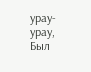урау-урау,
Был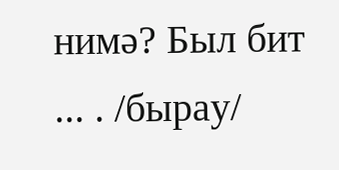нимә? Был бит ... . /бырау/